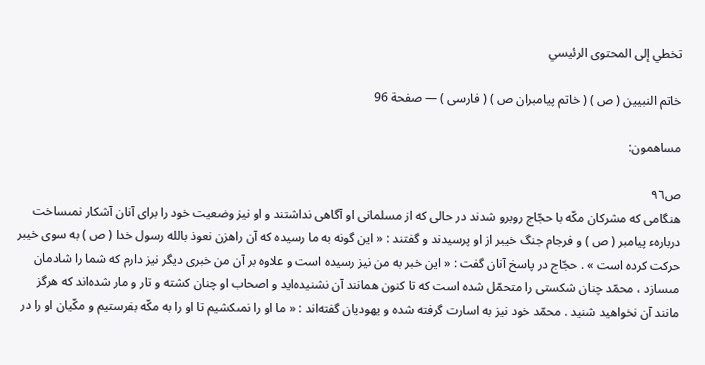تخطي إلى المحتوى الرئيسي

خاتم النبيين ( ص ) ( خاتم پيامبران ص ) ( فارسى ) — صفحة 96

مساهمون:

ص٩٦
هنگامى كه مشركان مكّه با حجّاج روبرو شدند در حالى كه از مسلمانى او آگاهى نداشتند و او نيز وضعيت خود را براى آنان آشكار نمىساخت دربارهء پيامبر ( ص ) و فرجام جنگ خيبر از او پرسيدند و گفتند : « اين گونه به ما رسيده كه آن راهزن نعوذ بالله رسول خدا ( ص ) به سوى خيبر حركت كرده است » . حجّاج در پاسخ آنان گفت : « اين خبر به من نيز رسيده است و علاوه بر آن من خبرى ديگر نيز دارم كه شما را شادمان مىسازد ، محمّد چنان شكستى را متحمّل شده است كه تا كنون همانند آن نشنيده‌ايد و اصحاب او چنان كشته و تار و مار شده‌اند كه هرگز مانند آن نخواهيد شنيد . محمّد خود نيز به اسارت گرفته شده و يهوديان گفته‌اند : « ما او را نمىكشيم تا او را به مكّه بفرستيم و مكّيان او را در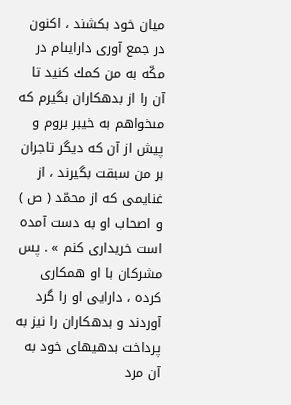ميان خود بكشند ، اكنون در جمع آورى دارايىام در مكّه به من كمك كنيد تا آن را از بدهكاران بگيرم كه مىخواهم به خيبر بروم و پيش از آن كه ديگر تاجران بر من سبقت بگيرند ، از غنايمى كه از محمّد ( ص ) و اصحاب او به دست آمده است خريدارى كنم » . پس مشركان با او همكارى كرده ، دارايى او را گرد آوردند و بدهكاران را نيز به پرداخت بدهيهاى خود به آن مرد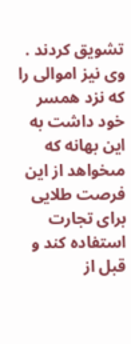تشويق كردند . وى نيز اموالى را كه نزد همسر خود داشت به اين بهانه كه مىخواهد از اين فرصت طلايى براى تجارت استفاده كند و قبل از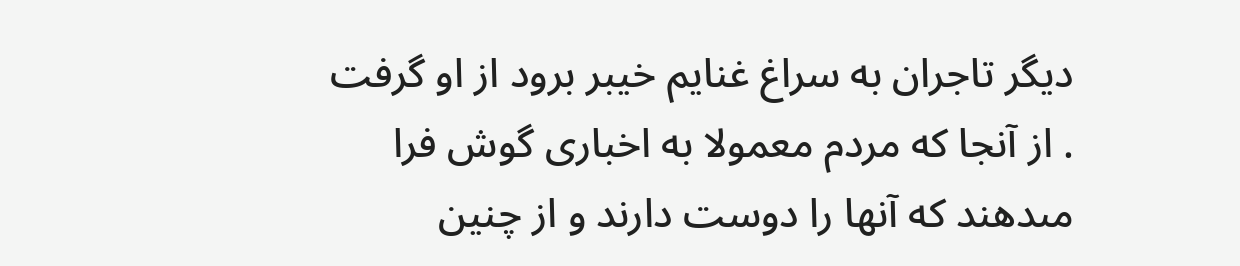ديگر تاجران به سراغ غنايم خيبر برود از او گرفت . از آنجا كه مردم معمولا به اخبارى گوش فرا مىدهند كه آنها را دوست دارند و از چنين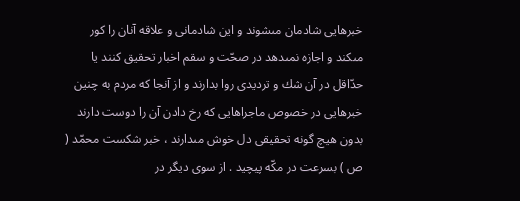خبرهايى شادمان مىشوند و اين شادمانى و علاقه آنان را كور مىكند و اجازه نمىدهد در صحّت و سقم اخبار تحقيق كنند يا حدّاقل در آن شك و ترديدى روا بدارند و از آنجا كه مردم به چنين خبرهايى در خصوص ماجراهايى كه رخ دادن آن را دوست دارند بدون هيچ گونه تحقيقى دل خوش مىدارند ، خبر شكست محمّد ( ص ) بسرعت در مكّه پيچيد . از سوى ديگر در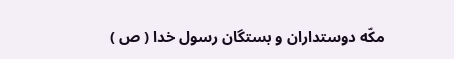مكّه دوستداران و بستگان رسول خدا ( ص )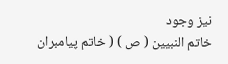نيز وجود
خاتم النبيين ( ص ) ( خاتم پيامبران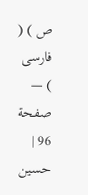ص ) ( فارسى ) — صفحة 96 | حسين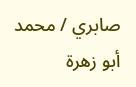صابري / محمد أبو زهرة